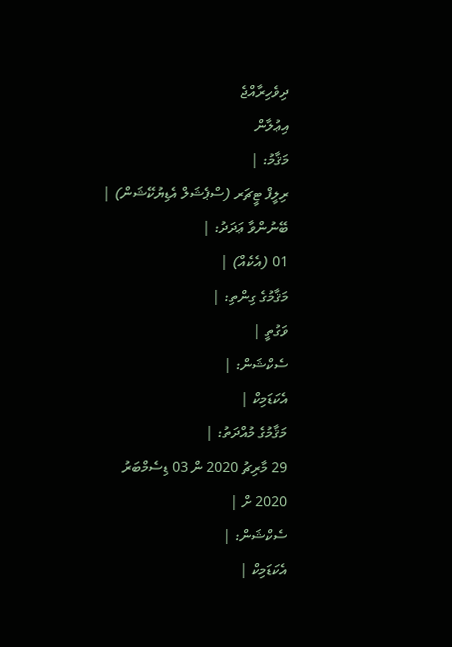ދިވެހިރާއްޖެ
އިޢުލާން
މަޤާމު: |
ރިލީފް ޓީޗަރ (ސްޕެޝަލް އެޑިޔުކޭޝަން) |
ބޭނުންވާ ޢަދަދު: |
01 (އެކެއް) |
މަޤާމުގެ ގިންތި: |
ވަގުތީ |
ސެކްޝަން: |
އެކަޑަމިކް |
މަޤާމުގެ މުއްދަތު: |
29 މާރިޗު 2020 ން 03 ޑިސެމްބަރު 2020 ށް |
ސެކްޝަން: |
އެކަޑަމިކް |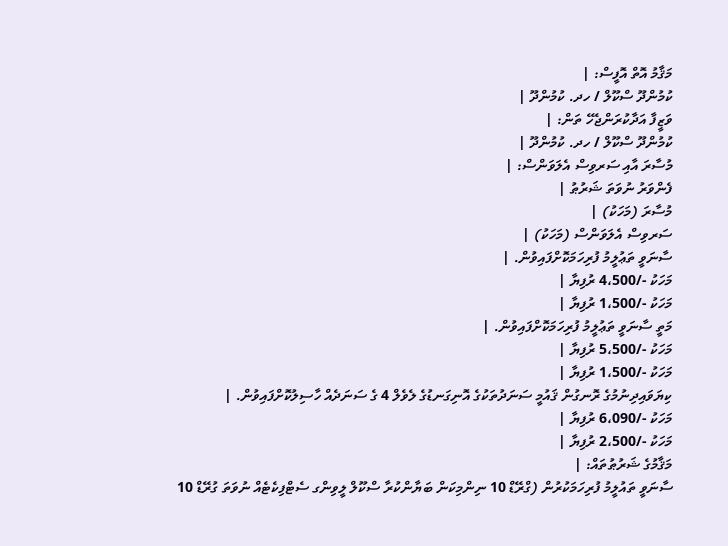މަޤާމު އޮތް އޮފީސް: |
ކުމުންދޫ ސްކޫލް / ހދ. ކުމުންދޫ |
ވަޒީފާ އަދާކުރަންޖެހޭ ތަން: |
ކުމުންދޫ ސްކޫލް / ހދ. ކުމުންދޫ |
މުސާރަ އާއި ސަރވިސް އެލަވަންސް: |
ފެންވަރު ނުވަތަ ޝަރުޠު |
މުސާރަ (މަހަކު) |
ސަރވިސް އެލަވަންސް (މަހަކު) |
ސާނަވީ ތަޢުލީމު ފުރިހަމަކޮށްފައިވުން. |
މަހަކު -/4،500 ރުފިޔާ |
މަހަކު -/1،500 ރުފިޔާ |
މަތީ ސާނަވީ ތަޢުލީމު ފުރިހަމަކޮށްފައިވުން. |
މަހަކު -/5،500 ރުފިޔާ |
މަހަކު -/1،500 ރުފިޔާ |
ކިޔަވައިދިނުމުގެ ރޮނގުން ޤައުމީ ސަނަދުތަކުގެ އޮނިގަނޑުގެ ލެވެލް 4 ގެ ސަނަދެއް ހާސިލުކޮށްފައިވުން. |
މަހަކު -/6،090 ރުފިޔާ |
މަހަކު -/2،500 ރުފިޔާ |
މަޤާމުގެ ޝަރުޠުތައް: |
ސާނަވީ ތައުލީމު ފުރިހަމަކުރުން (ގްރޭޑް 10 ނިންމިކަން ބަޔާންކުރާ ސްކޫލް ލީވިންގ ސެޓްފިކެޓެއް ނުވަތަ ގުރޭޑް 10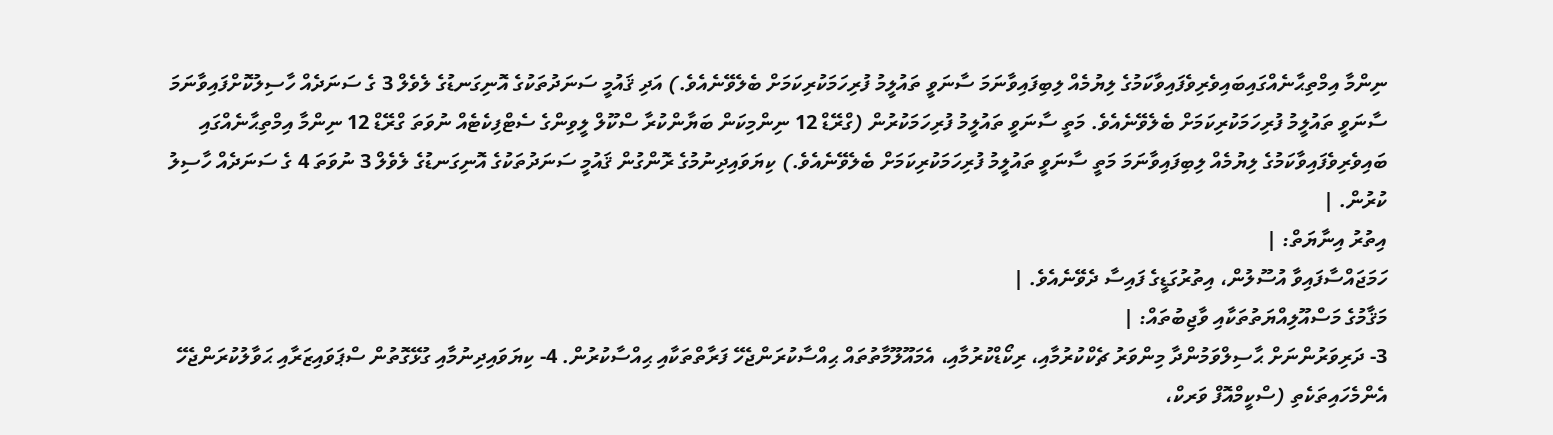ނިންމާ އިމްތިޙާނެއްގައިބައިވެރިވެފައިވާކަމުގެ ލިޔުމެއް ލިބިފައިވާނަމަ ސާނަވީ ތައުލީމު ފުރިހަމަކުރިކަމަށް ބެލެވޭނެއެވެ.) އަދި ޤައުމީ ސަނަދުތަކުގެ އޮނިގަނޑުގެ ލެވެލް 3 ގެ ސަނަދެއް ހާސިލުކޮށްފައިވާނަމަ ސާނަވީ ތައުލީމު ފުރިހަމަކުރިކަމަށް ބެލެވޭނެއެވެ. މަތީ ސާނަވީ ތައުލީމު ފުރިހަމަކުރުން (ގްރޭޑް 12 ނިންމިކަން ބަޔާންކުރާ ސްކޫލް ލީވިންގެ ސެޓްފިކެޓެއް ނުވަތަ ގްރޭޑް 12 ނިންމާ އިމްތިޙާނެއްގައި ބައިވެރިވެފައިވާކަމުގެ ލިޔުމެއް ލިބިފައިވާނަމަ މަތީ ސާނަވީ ތައުލީމު ފުރިހަމަކުރިކަމަށް ބެލެވޭނެއެވެ.) ކިޔަވައިދިނުމުގެ ރޮންގުން ޤައުމީ ސަނަދުތަކުގެ އޮނިގަނޑުގެ ލެވެލް 3 ނުވަތަ 4 ގެ ސަނަދެއް ހާސިލު ކުރުން. |
އިތުރު އިނާޔަތް: |
ހަމަޖައްސާފައިވާ އުސޫލުން، އިތުރުގަޑީގެ ފައިސާ ދެވޭނެއެވެ. |
މަޤާމުގެ މަސްއޫލިއްޔަތުތަކާއި ވާޖިބުތައް: |
3- ދަރިވަރުންނަށް ޙާސިލްވަމުންދާ މިންވަރު ޗެކްކުރުމާއި، ރިކޯޑްކުރުމާއި، އެމައޫލޫމާތުތައް ޙިއްސާކުރަންޖެހޭ ފަރާތްތަކާއި ޙިއްސާކުރުން. 4- ކިޔަވައިދިނުމާއި ގުޅޭގޮތުން ސްޕަވައިޒަރާއި ޙަވާލުކުރަންޖެހޭ އެންމެހައިތަކެތި (ސްކީމްއޮފް ވަރކް،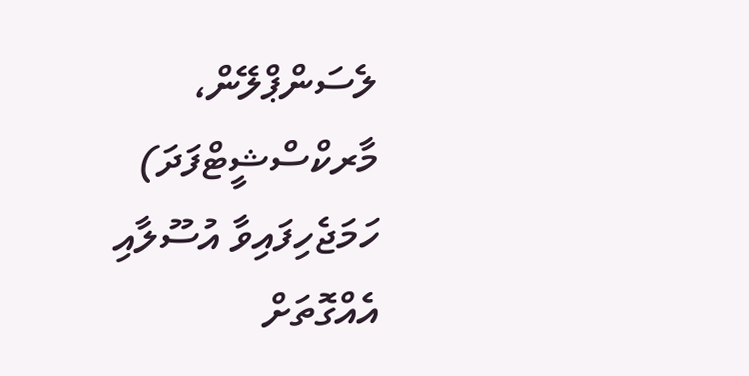ލެސަންޕްލޭން، މާރކްސްޝީޓްފަދަ) ހަމަޖެހިފައިވާ އުސޫލާއި އެއްގޮތަށް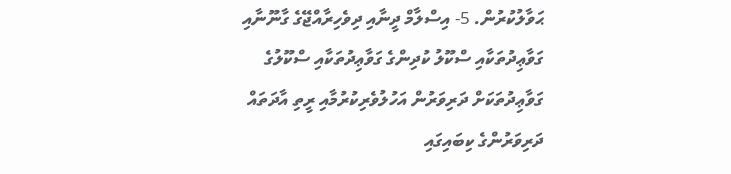ޙަވާލުކުރުން. 5- އިސްލާމް ދީނާއި ދިވެހިރާއްޖޭގެ ގާނޫނާއި ގަވާޢިދުތަކާއި ސްކޫލު ކުދިންގެ ގަވާޢިދުތަކާއި ސްކޫލުގެ ގަވާޢިދުތަކަށް ދަރިވަރުން އަހުލުވެރިކުރުމާއި ރީތި އާދަތައް ދަރިވަރުންގެ ކިބައިގައި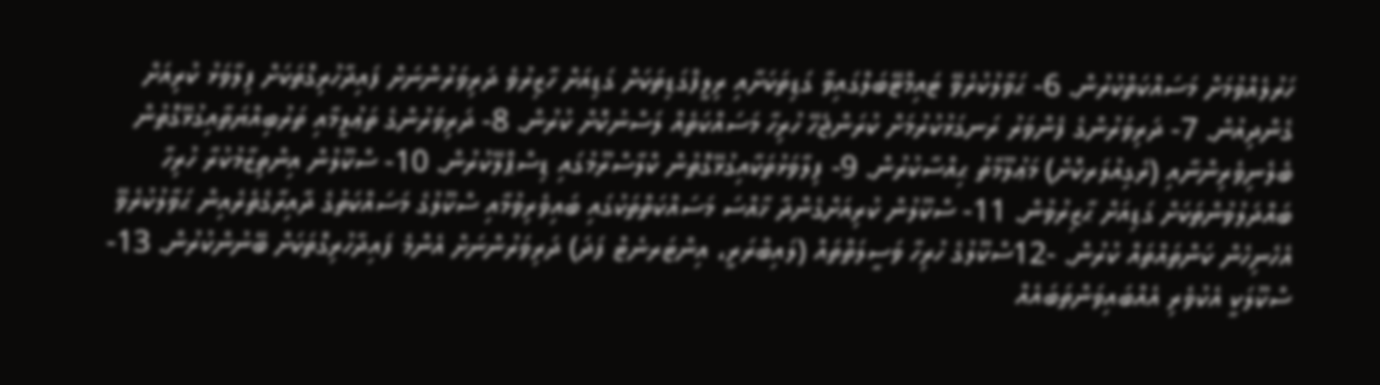ހަރުލެއްވުމަށް މަސައްކަތްކުރުން. 6- ޙަވާލުކުރެވޭ ޓައިމްޓޭބަލްގައިވާ ގަޑިތަކަށާއި ރިލީފްގަޑިތަކަށް ގަޑިއަށް ހާޒިރުވެ ދަރިވަރުންނަށް ފައިދާހުރިގޮތަކަށް ފިލާވަޅު ކުރިއަށް ގެންދިއުން. 7- ދަރިވަރުންގެ ފެންވަރު ރަނގަޅުކުރުމަށް ކުރަންޖެހޭ ހުރިހާ މަސައްކަތެއް ލަސްނުކޮށް ކުރުން. 8- ދަރިވަރުންގެ ތަޢުލީމާއި ތަރުބިއްޔަތާއިގުޅޭގޮތުން ބެލެނިވެރިންނާއި (ރެގިއުލަރކޮށް) މަޢުލޫމާތު ޙިއްސާކުރުން. 9- ފިލާވަޅުތަކާއިގުޅޭގޮތުން ކްލާސްރޫމުގައި ޑިސްޕްލޭކުރުން. 10- ސްކޫލުން އިންތިޒާމުކުރާ ހުރިހާ ބައްދަލުވުންތަކަށް ގަޑިއަށް ޙާޒިރުވުން. 11- ސްކޫލުން ކުރިއަށްގެންދާ ޚާއްސަ މަސައްކަތްތަކުގައި ބައިވެރިވުމާއި ސްކޫލުގެ މަސައްކަތުގެ ދާއިރާގެތެރެއިން ޙަވާލުކުރެވޭ އެހެނިހެން ކަންތައްތައް ކުރުން. -12ސްކޫލުގެ ހުރިހާ ވަސީލަތްތައް (ލައިބްރަރީ، އިންޓަރނެޓް ފަދަ) ދަރިވަރުންނަށް އެންމެ ފައިދާހުރިގޮތަކަށް ބޭނުންކުރުން. 13- ސްކޫލަކީ އެކުވެރި އެއްބައިވަންތަބައެއް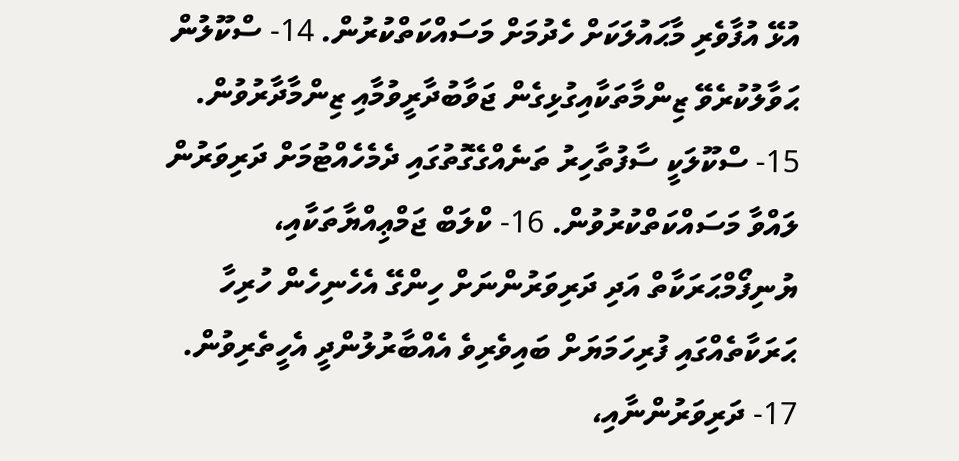އުޅޭ އުފާވެރި މާޙައުލަކަށް ހެދުމަށް މަސައްކަތްކުރުން. 14- ސްކޫލުން ޙަވާލުކުރެވޭ ޒިންމާތަކާއިގުޅިގެން ޖަވާބުދާރީވުމާއި ޒިންމާދާރުވުން. 15- ސްކޫލަކީ ސާފުތާހިރު ތަނެއްގެގޮތުގައި ދެމެހެއްޓުމަށް ދަރިވަރުން ލައްވާ މަސައްކަތްކުރުވުން. 16- ކްލަބް ޖަމްޢިއްޔާތަކާއި، ޔުނިފޯމްޙަރަކާތް އަދި ދަރިވަރުންނަށް ހިންގޭ އެހެނިހެން ހުރިހާ ޙަރަކާތެއްގައި ފުރިހަމަޔަށް ބައިވެރިވެ އެއްބާރުލުންދީ އެހީތެރިވުން. 17- ދަރިވަރުންނާއި،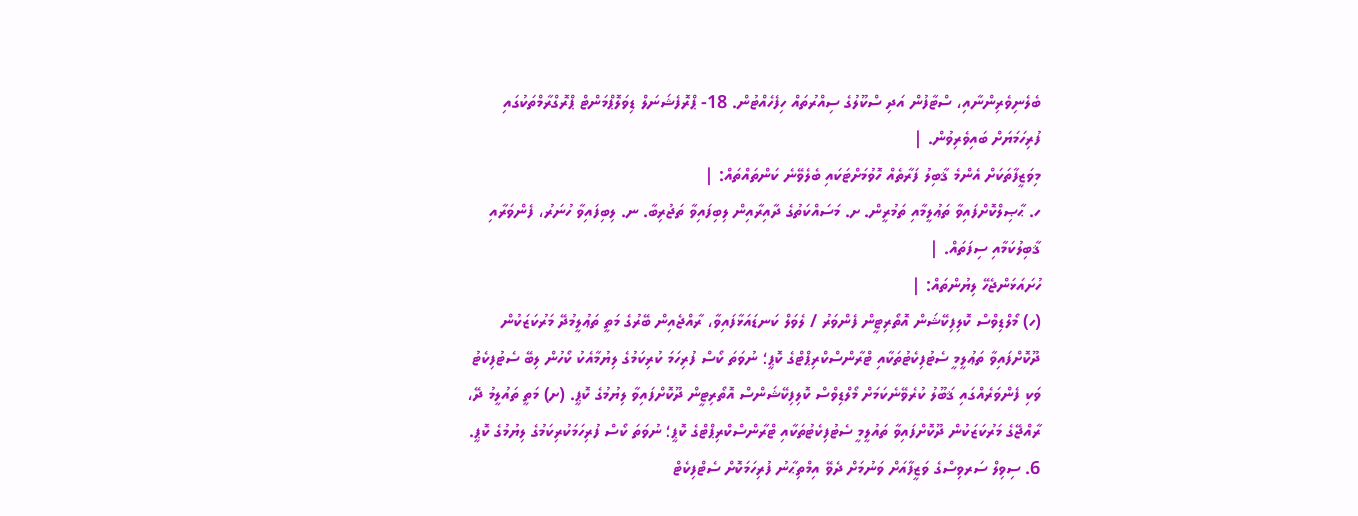ބެލެނިވެރިންނާއި، ސްޓާފުން އަދި ސްކޫލުގެ ސިއްރުތައް ހިފެހެއްޓުން. 18- ޕްރޮފެޝަނަލް ޑިވަލޮޕްމަންޓް ޕްރޮގްރާމްތަކުގައި ފުރިހަމަޔަށް ބައިވެރިވުން. |
މިވަޒީފާތަކަށް އެންމެ ޤާބިލު ފަރާތެއް ހޮވުމަށްޓަކައި ބެލެވޭނެ ކަންތައްތައް: |
ހ. ޙާޞިލްކޮށްފައިވާ ތަޢުލީމާއި ތަމުރީން. ށ. މަސައްކަތުގެ ދާއިރާއިން ލިބިފައިވާ ތަޖުރިބާ. ނ. ލިބިފައިވާ ހުނަރު، ފެންވަރާއި ޤާބިލުކަމާއި ސިފަތައް. |
ހުށައަޅަންޖެހޭ ލިޔުންތައް: |
(ހ) މޯލްޑިވްސް ކޮލިފިކޭޝަން އޮތޯރިޓީން ފެންވަރު / ލެވަލް ކަނޑައަޅާފައިވާ، ރާއްޖެއިން ބޭރުގެ މަތީ ތަޢުލީމުދޭ މަރުކަޒަކުން ދޫކޮށްފައިވާ ތަޢުލީމީ ސެޓުފިކެޓުތަކާއި ޓްރާންސްކްރިޕްޓްގެ ކޮޕީ؛ ނުވަތަ ކޯސް ފުރިހަމަ ކުރިކަމުގެ ލިޔުމާއެކު ކޯހުން ލިބޭ ސެޓުފިކެޓު ވަކި ފެންވަރެއްގައި ޤަބޫލު ކުރެވޭނެކަމަށް މޯލްޑިވްސް ކޮލިފިކޭޝަންސް އޮތޯރިޓީން ދޫކޮށްފައިވާ ލިޔުމުގެ ކޮޕީ. (ށ) މަތީ ތައުލީމު ދޭ، ރާއްޖޭގެ މަރުކަޒަކުން ދޫކޮށްފައިވާ ތައުލީމީ ސެޓުފިކެޓުތަކާއި ޓްރާންސްކްރިޕްޓްގެ ކޮޕީ؛ ނުވަތަ ކޯސް ފުރިހަމަކުރިކަމުގެ ލިޔުމުގެ ކޮޕީ. 6. ސިވިލް ސަރވިސްގެ ވަޒީފާއަށް ވަނުމަށް ދެވޭ އިމްތިޙާނު ފުރިހަމަކޮށް ސެޓްފިކެޓް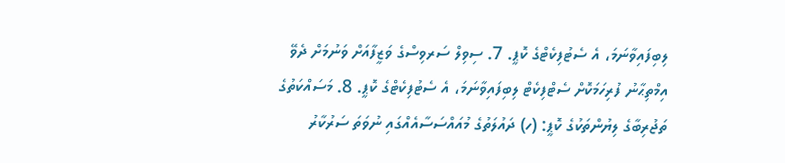ލިބިފައިވާނަމަ، އެ ސެޓުފިކެޓްގެ ކޮޕީ. 7. ސިވިލް ސަރވިސްގެ ވަޒީފާއަށް ވަނުމަށް ދެވޭ އިމްތިޙާނު ފުރިހަމަކޮށް ސެޓްފިކެޓް ލިބިފައިވާނަމަ، އެ ސެޓުފިކެޓްގެ ކޮޕީ. 8. މަސައްކަތުގެ ތަޖުރިބާގެ ލިޔުންތަކުގެ ކޮޕީ: (ހ) ދައުލަތުގެ މުއައްސަސާއެއްގައި ނުވަތަ ސަރުކާރު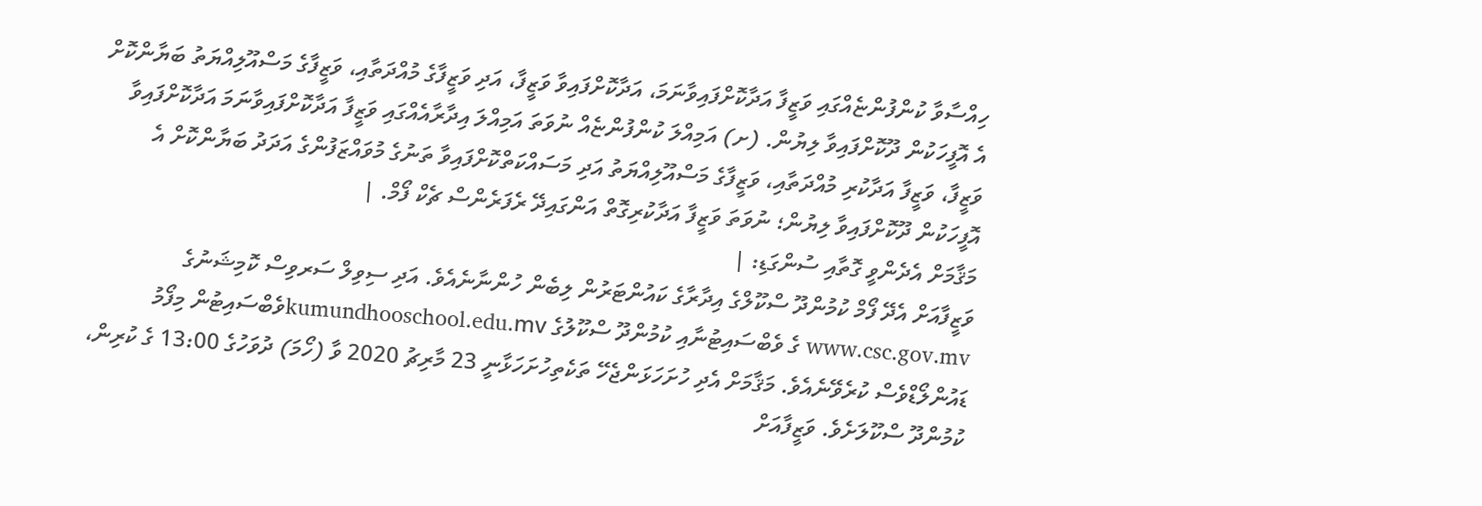ހިއްސާވާ ކުންފުންޏެއްގައި ވަޒީފާ އަދާކޮށްފައިވާނަމަ، އަދާކޮށްފައިވާ ވަޒީފާ، އަދި ވަޒީފާގެ މުއްދަތާއި، ވަޒީފާގެ މަސްއޫލިއްޔަތު ބަޔާންކޮށް އެ އޮފީހަކުން ދޫކޮށްފައިވާ ލިޔުން. (ށ) އަމިއްލަ ކުންފުންޏެއް ނުވަތަ އަމިއްލަ އިދާރާއެއްގައި ވަޒީފާ އަދާކޮށްފައިވާނަމަ އަދާކޮށްފައިވާ ވަޒީފާ، ވަޒީފާ އަދާކުރި މުއްދަތާއި، ވަޒީފާގެ މަސްއޫލިއްޔަތު އަދި މަސައްކަތްކޮށްފައިވާ ތަނުގެ މުވައްޒަފުންގެ އަދަދު ބަޔާންކޮށް އެ އޮފީހަކުން ދޫކޮށްފައިވާ ލިޔުން؛ ނުވަތަ ވަޒީފާ އަދާކުރިގޮތް އަންގައިދޭ ރެފަރެންސް ޗެކް ފޯމް. |
މަޤާމަށް އެދެންވީ ގޮތާއި ސުންގަޑި: |
ވަޒީފާއަށް އެދޭ ފޯމް ކުމުންދޫ ސްކޫލްގެ އިދާރާގެ ކައުންޓަރުން ލިބެން ހުންނާނެއެވެ. އަދި ސިވިލް ސަރވިސް ކޮމިޝަނުގެ www.csc.gov.mv ގެ ވެބްސައިޓުނާއި ކުމުންދޫ ސްކޫލުގެ kumundhooschool.edu.mvވެބްސައިޓުން މިފޯމު ޑައުންލޯޑްވެސް ކުރެވޭނެއެވެ. މަޤާމަށް އެދި ހުށަހަޅަންޖެހޭ ތަކެތިހުށަހަޅާނީ 23 މާރިޗު 2020 ވާ (ހޯމަ) ދުވަހުގެ 13:00 ގެ ކުރިން، ކުމުންދޫ ސްކޫލަށެވެ. ވަޒީފާއަށް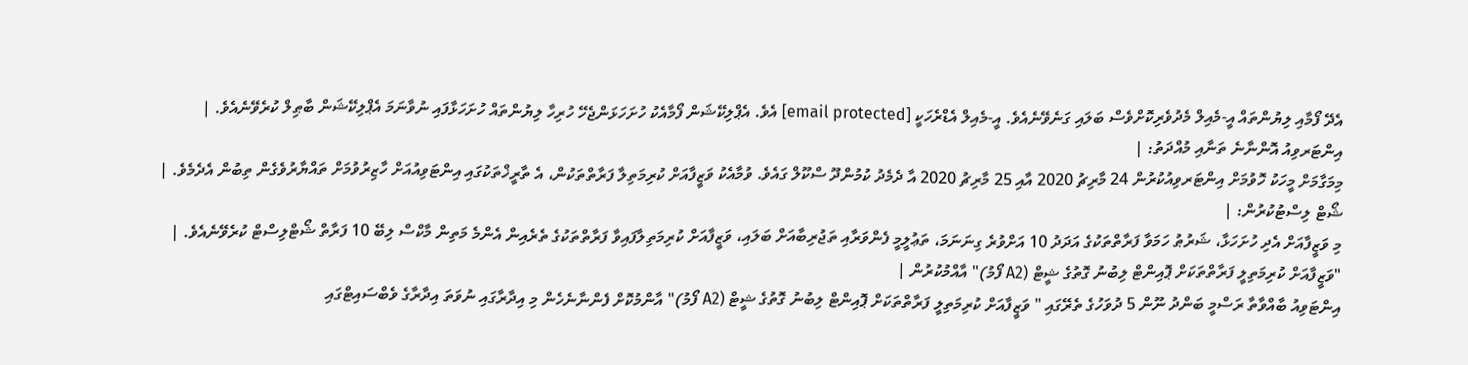އެދޭ ފޯމާއި ލިޔުންތައް އީ-މެއިލް މެދުވެރިކޮށްވެސް ބަލައި ގަނެވޭނެއެވެ. އީ-މެއިލް އެޑްރެހަކީ [email protected] އެވެ. އެޕްލިކޭޝަން ފޯމާއެކު ހުށަހަޅަންޖެހޭ ހުރިހާ ލިޔުންތައް ހުށަހަޅާފައި ނުވާނަމަ އެޕްލިކޭޝަން ބާޠިލް ކުރެވޭނެއެވެ. |
އިންޓަރވިއު އޮންނާނެ ތަނާއި މުއްދަތު: |
މިމަގާމަށް މީހަކު ހޮވުމަށް އިންޓަރވިއުކުރުން 24 މާރިޗު 2020 އާއި 25 މާރިޗު 2020 އާ ދެމެދު ކުމުންދޫ ސްކޫލް ގައެވެ. ވުމާއެކު ވަޒީފާއަށް ކުރިމަތިލާ ފަރާތްތަކުން، އެ ތާރީޚްތަކުގައި އިންޓަވިއުއަށް ހާޒިރުވުމަށް ތައްޔާރުވެގެން ތިބުން އެދެމެވެ. |
ޝޯޓް ލިސްޓުކުރުން: |
މި ވަޒީފާއަށް އެދި ހުށަހަޅާ، ޝަރުޠު ހަމަވާ ފަރާތްތަކުގެ އަދަދު 10 އަށްވުރެ ގިނަނަމަ، ތަޢުލީމީ ފެންވަރާއި ތަޖުރިބާއަށް ބަލައި، ވަޒީފާއަށް ކުރިމަތިލާފައިވާ ފަރާތްތަކުގެ ތެރެއިން އެންމެ މަތިން މާކްސް ލިބޭ 10 ފަރާތް ޝޯޓްލިސްޓް ކުރެވޭނެއެވެ. |
"ވަޒީފާއަށް ކުރިމަތިލީ ފަރާތްތަކަށް ޕޮއިންޓް ލިބުނު ގޮތުގެ ޝީޓް (A2 ފޯމު)" އާއްމުކުރުން |
އިންޓަވިއު ބާއްވާތާ ރަސްމީ ބަންދު ނޫން 5 ދުވަހުގެ ތެރޭގައި " ވަޒީފާއަށް ކުރިމަތިލީ ފަރާތްތަކަށް ޕޮއިންޓް ލިބުނު ގޮތުގެ ޝީޓް (A2 ފޯމު)" އާންމުކޮށް ފެންނާނެހެން މި އިދާރާގައި ނުވަތަ އިދާރާގެ ވެބްސައިޓްގައި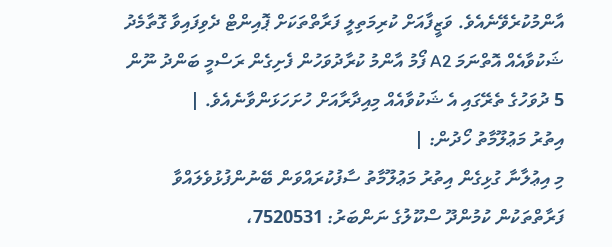އާންމުކުރެވޭނެއެވެ. ވަޒީފާއަށް ކުރިމަތިލީ ފަރާތްތަކަށް ޕޮއިންޓް ދެވިފައިވާ ގޮތާމެދު ޝަކުވާއެއް އޮތްނަމަ A2 ފޯމު އާންމު ކުރާދުވަހުން ފެށިގެން ރަސްމީ ބަންދު ނޫން 5 ދުވަހުގެ ތެރޭގައި އެ ޝަކުވާއެއް މިއިދާރާއަށް ހުށަހަޅަންވާނެއެވެ. |
އިތުރު މަޢުލޫމާތު ހޯދުން: |
މި އިޢުލާނާ ގުޅިގެން އިތުރު މަޢުލޫމާތު ސާފުކުރައްވަން ބޭނުންފުޅުވެލައްވާ ފަރާތްތަކުން ކުމުންދޫ ސްކޫލުގެ ނަންބަރު: 7520531،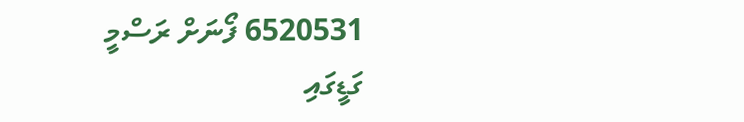6520531 ފޯނަށް ރަސްމީ ގަޑީގައި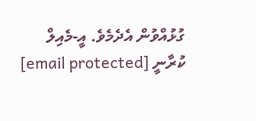ގުޅުއްވުން އެދެމެވެ. އީ-މެއިލް ކުރާނީ [email protected]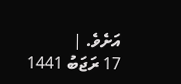އަށެވެ. |
17 ރަޖަބު 1441